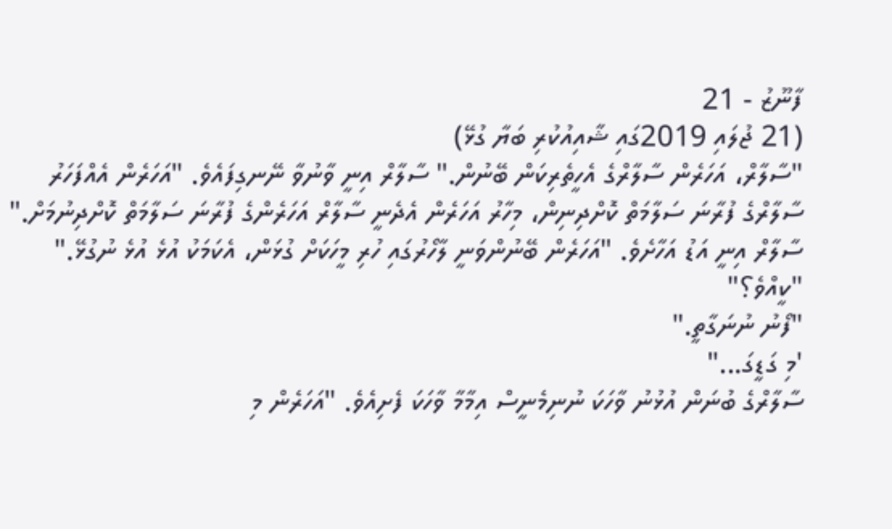ފާނޫޒު - 21
(21 ޖުލައި 2019ގައި ޝާއިއުކުރި ބަޔާ ގުޅޭ)
"ސާލާރް، އަހަރެން ސާލާރްގެ އެހީތެރިކަން ބޭނުން." ސާލާރް އިނީ ވާނުވާ ނޭނގިފައެވެ. "އަހަރެން އެއްފަހަރު ސާލާރްގެ ފުރާނަ ސަލާމަތް ކޮށްދިނިން، މިހާރު އަހަރެން އެދެނީ ސާލާރް އަހަރެންގެ ފުރާނަ ސަލާމަތް ކޮށްދިނުމަށް." ސާލާރް އިނީ އަޑު އަހާށެވެ. "އަހަރެން ބޭނުންވަނީ ލާހޯރުގައި ހުރި މީހަކަށް ގުޅަން، އެކަމަކު އުޅެ އުޅެ ނުގުޅޭ."
"ކީއްވެ؟"
"ފޯނު ނުނަގާތީ."
'މި ގަޑީގަ..."
ސާލާރްގެ ބުނަން އުޅުނު ވާހަކަ ނުނިމެނީސް އިމާމާ ވާހަކަ ފެށިއެވެ. "އަހަރެން މި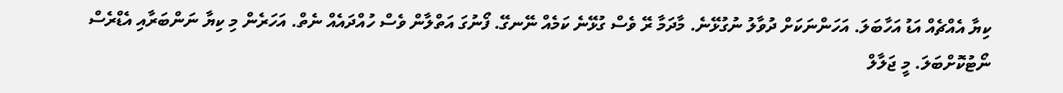ކިޔާ އެއްޗެއް އަޑު އަހާބަލަ. އަހަންނަކަށް ދުވާލު ނުގުޅޭނެ. މާދަމާ ރޭ ވެސް ގުޅޭނެ ކަމެއް ނޭނގޭ. ފޯނުގަ އަތްލާން ވެސް ހުއްދައެއް ނެތް. އަހަރެން މި ކިޔާ ނަންބަރާއި އެޑްރެސް ނޯޓުކޮށްބަލަ. މީ ޖަލާލް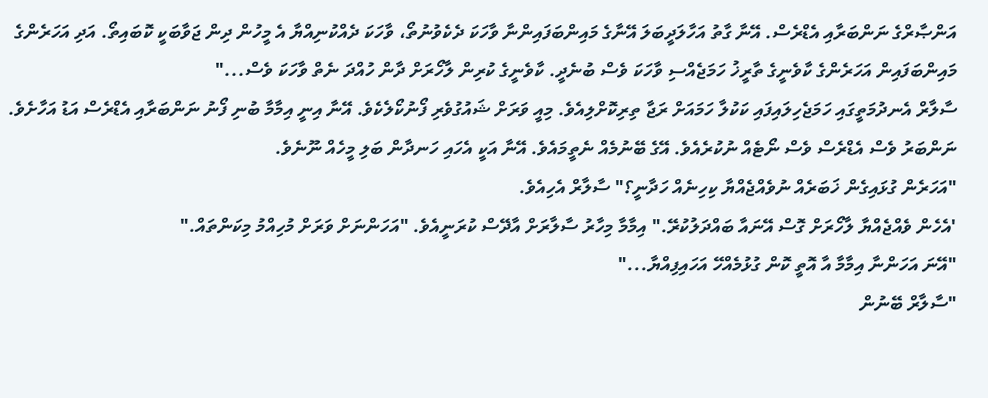އަންޞާރްގެ ނަންބަރާއި އެޑްރެސް. އޭނާ ގާތު އަހާލަދީބަލަ އޭނާގެ މައިންބަފައިންނާ ވާހަކަ ދެކެވުނުތޯ، ވާހަކަ ދެއްކުނިއްޔާ އެ މީހުން ދިން ޖަވާބަކީ ކޮބައިތޯ. އަދި އަހަރެންގެ މައިންބަފައިން އަހަރެންގެ ކާވެނީގެ ތާރީޚު ހަމަޖެއްސި ވާހަކަ ވެސް ބުނެދީ. ކާވެނީގެ ކުރިން ލާހޯރަށް ދާން ހުއްދަ ނެތް ވާހަކަ ވެސް..."
ސާލާރް އެނދުމަތީގައި ހަމަޖެހިލައިފައި ކަކުލާ ހަމައަށް ރަޖާ ތިރިކޮށްލިއެވެ. މިއީ ވަރަށް ޝައުގުވެރި ފޯނުކޯލެކެވެ. އޭނާ އިނީ އިމާމާ ބުނި ފޯނު ނަންބަރާއި އެޑްރެސް އަޑު އަހާށެވެ. ނަންބަރު ވެސް އެޑްރެސް ވެސް ނޯޓެއް ނުކުރެއެވެ. އޭގެ ބޭނުމެއް ނެތީމައެވެ. އޭނާ އަކީ އެހައި ހަނދާން ބަލި މީހެއް ނޫނެވެ.
"އަހަރެން ގުޅައިގެން ޚަބަރެއް ނުވެއްޖެއްޔާ ކިހިނެއް ހަދާނީ؟" ސާލާރް އެހިއެވެ.
'އެހެން ވެއްޖެއްޔާ ލާހޯރަށް ގޮސް އޭނައާ ބައްދަލުކުރޭ." އިމާމާ މިހާރު ސާލާރަށް އާދޭސް ކުރަނީއެވެ. "އަހަންނަށް ވަރަށް މުހިއްމު މިކަންތައް."
"އޭނަ އަހަންނާ އިމާމާ އާ އޮތީ ކޮން ގުޅުމެއްހޭ އަހައިފިއްޔާ..."
"ސާލާރް ބޭނުން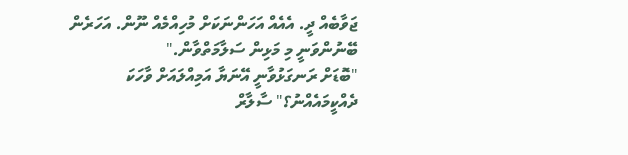ޖަވާބެއް ދީ. އެއެއް އަހަންނަކަށް މުހިއްމެއް ނޫން. އަހަރެން ބޭނުންވަނީ މި މަޅިން ސަލާމަތްވާން."
"ބޮޑަށް ރަނގަޅުވާނީ އޭނަޔާ އަމިއްލައަށް ވާހަކަ ދެއްކީމައެއްނު؟" ސާލާރް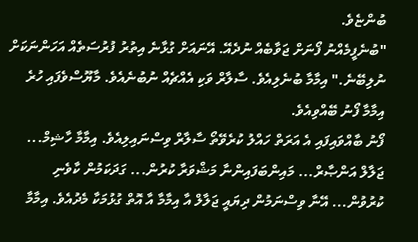ބުންޏެވެ.
"ބުނެފީމެއްނު ފޯނަށް ޖަވާބެއް ނުދެއޭ. އޭނައަށް ގުޅާނެ އިތުރު ފުރުސަތެއް އަހަންނަކަށް ނުލިބޭނެ." އިމާމާ ބުނެލިއެވެ. ސާލާރް ވަކި އެއްޗެއް ނުބުނެއެވެ. މާޔޫސްވެފައި ހުރެ އިމާމާ ފޯނު ބޭއްވިއެވެ.
ފޯނު ބާއްވައިފައި އެ އަރަތް ހައްލު ކުރެވޭތޯ ސާލާރް ވިސްނައިލިއެވެ. އިމާމާ ހާޝިމް... ޖަލާލް އަންޞާރް... މައިންބަފައިންނާ މަޝްވަރާ ކުރުން... ގަދަކަމުން ކާވެނި ކުރުވުން... އޭނާ ވިސްނަމުން ދިޔައީ ޖަލާލް އާ އިމާމާ އާ އޮތް ގުޅުމަކާ މެދުއެވެ. އިމާމާ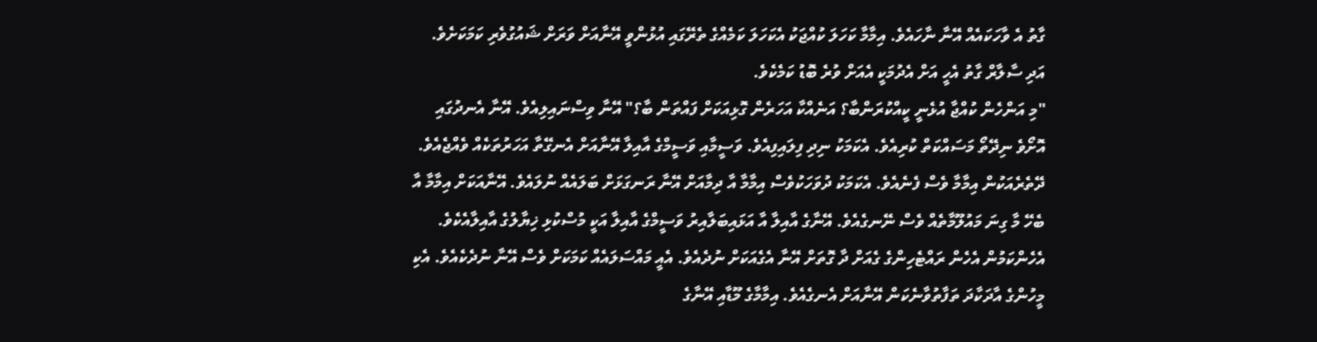ގާތު އެ ވާހަކައެއް އޭނާ ނާހައެވެ. އިމާމާ ކަހަލަ ކުއްޖަކު އެކަހަލަ ކަމެއްގެ ތެރޭގައި އުޅުންވީ އޭނާއަށް ވަރަށް ޝައުގުވެރި ކަމަކަށެވެ. އަދި ސާލާރް ގާތު އެހީ އަށް އެދުމަކީ އެއަށް ވުރެ ބޮޑު ކަމެކެވެ.
"މި އަންހެން ކުއްޖާ އުޅެނީ ކީއްކުރަންބާ؟ އަނެއްކާ އަހަރެން ގޮޅިއަކަށް ފައްތަން ބާ؟" އޭނާ ވިސްނައިލިއެވެ. އޭނާ އެނދުގައި އޮށޯވެ ނިދޭތޯ މަސައްކަތް ކުރިއެވެ. އެކަމަކު ނިދި ފިލައިފިއެވެ. ވަސީމާއި ވަސީމްގެ އާއިލާ އޭނާއަށް އެނގޭތާ އަހަރުތަކެއް ވެއްޖެއެވެ. ދޭތެރެއަކުން އިމާމާ ވެސް ފެނެއެވެ. އެކަމަކު ދުވަހަކުވެސް އިމާމާ އާ ދިމާއަށް އޭނާ ރަނގަޅަށް ބަލައެއް ނުލައެވެ. އޭނާއަކަށް އިމާމާ އާ ބެހޭ މާ ގިނަ މައުލޫމާތެއް ވެސް ނޭނގެއެވެ. އޭނާގެ އާއިލާ އާ އަޅައިބަލާއިރު ވަސީމްގެ އާއިލާ އަކީ މުސްކުޅި ޚިޔާލުގެ އާއިލާއެކެވެ. އެހެންކަމުން އެހެން ރައްޓެހިންގެ ގެއަށް ދާ ގޮތަށް އޭނާ އެގެއަކަށް ނުދެއެވެ. އެއީ މައްސަލައެއް ކަމަކަށް ވެސް އޭނާ ނުދެކެއެވެ. އެކި މީހުންގެ އާދަކާދަ ތަފާތުވާނެކަން އޭނާއަށް އެނގެއެވެ. އިމާމާގެ މޫޑާއި އޭނާގެ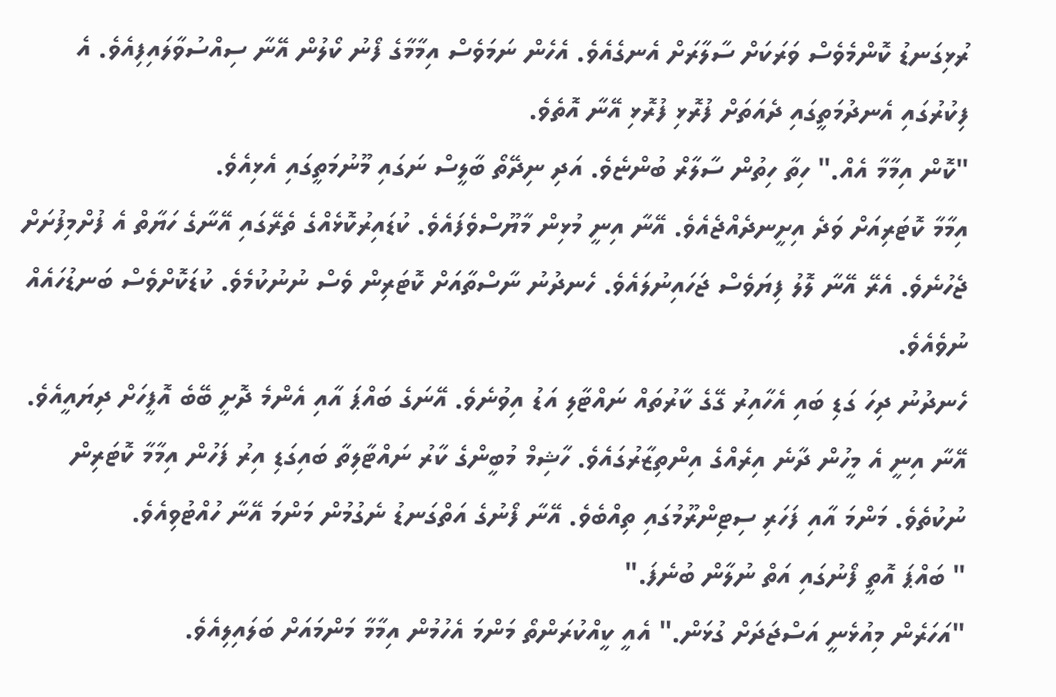ރުޅިގަނޑު ކޮންމެވެސް ވަރަކަށް ސާލާރަށް އެނގެއެވެ. އެހެން ނަމަވެސް އިމާމާގެ ފޯނު ކޯލުން އޭނާ ސިއްސުވާލައިފިއެވެ. އެ ފިކުރުގައި އެނދުމަތީގައި ދެއަތަށް ފުރޮޅި ފުރޮޅި އޭނާ އޮތެވެ.
"ކޮން އިމާމާ އެއް." ހިތާ ހިތުން ސާލާރް ބުންޏެވެ. އަދި ނިދޭތޯ ބާލީސް ނަގައި މޫނުމަތީގައި އެޅިއެވެ.
އިމާމާ ކޮޓަރިއަށް ވަދެ އިށީނދެއްޖެއެވެ. އޭނާ އިނީ މުޅިން މާޔޫސްވެފައެވެ. ކުޑައިރުކޮޅެއްގެ ތެރޭގައި އޭނާގެ ހަޔާތް އެ ފުށްމިފުށަށް ޖެހުނެވެ. އެރޭ އޭނާ ލޮލު ފިޔަވެސް ޖަހައިނުލައެވެ. ހެނދުނު ނާސްތާއަށް ކޮޓަރިން ވެސް ނުނުކުމެވެ. ކުޑަކޮށްވެސް ބަނޑުހައެއް ނުވެއެވެ.
ހެނދުނު ދިހަ ގަޑި ބައި އެހާއިރު ގޭގެ ކާރުތައް ނައްޓާލި އަޑު އިވުނެވެ. އޭނަގެ ބައްޕަ އާއި އެންމެ ދޮށީ ބޭބެ އޮފީހަށް ދިޔައީއެވެ. އޭނާ އިނީ އެ މީހުން ދާނެ އިރެއްގެ އިންތިޒާރުގައެވެ. ހާޝިމް މުބީންގެ ކާރު ނައްޓާލިތާ ބައިގަޑި އިރު ފަހުން އިމާމާ ކޮޓަރިން ނުކުތެވެ. މަންމަ އާއި ފަހަރި ސިޓިންރޫމުގައި ތިއްބެވެ. އޭނާ ފޯނުގެ އަތްގަނޑު ނެގުމުން މަންމަ އޭނާ ހުއްޓުވިއެވެ.
" ބައްޕަ އޮތީ ފޯނުގައި އަތް ނުލާން ބުނެފަ."
"އަހަރެން މިއުޅެނީ އަސްޖަދަށް ގުޅަން." އެއީ ކީއްކުރަންތޯ މަންމަ އެހުމުން އިމާމާ މަންމައަށް ބަލައިލިއެވެ.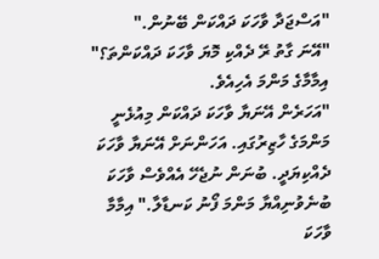"އަސްޖަދާ ވާހަކަ ދައްކަން ބޭނުން."
"އޭނަ ގާތު ރޭ ދެއްކި މޮޔަ ވާހަކަ ދައްކަންތަ؟" އިމާމާގެ މަންމަ އެހިއެވެ.
"އަހަރެން އޭނަޔާ ވާހަކަ ދައްކަން މިއުޅެނީ މަންމަގެ ހާޒިރުގައި. އަހަންނަށް އޭނަޔާ ވާހަކަ ދެއްކިޔަދީ. ބުނަން ނުޖެހޭ އެއްވެސް ވާހަކަ ބުނެވުނިއްޔާ މަންމަ ފޯނު ކަނޑާލާ." އިމާމާ ވާހަކަ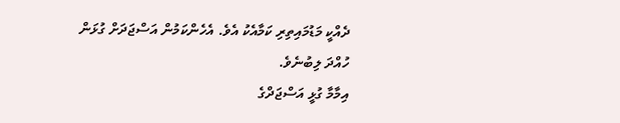ދެއްކީ މަޑުމައިތިރި ކަމާއެކު އެވެ. އެހެންކަމުން އަސްޖަދަށް ގުޅަން ހުއްދަ ލިބުނެވެ.
އިމާމާ ގުޅީ އަސްޖަދްގެ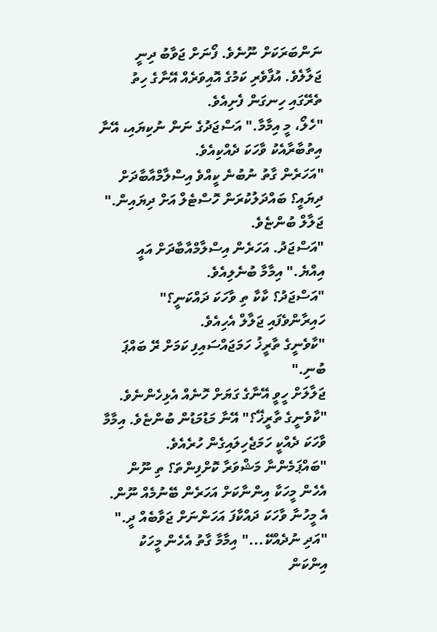ނަންބަރަކަށް ނޫނެވެ. ފޯނަށް ޖަވާބު ދިނީ ޖަލާލެވެ. އުފާވެރި ކަމުގެ އޮއިވަރެއް އޭނާގެ ހިތު ތެރޭގައި ހިނގަން ފެށިއެވެ.
"ހެލޯ، މީ އިމާމާ." އަސްޖަދުގެ ނަން ނުކިޔައި، އޭނާ އިތުބާރާއެކު ވާހަކަ ދެއްކިއެވެ.
"އަހަރެން ގާތު ނުބުނެ ކީއްވެ އިސްލާމްއާބާދަށް ދިޔައީ؟ ބައްދަލުކުރަން ހޮސްޓެލް އަށް ދިޔައިން." ޖަލާލް ބުންޏެވެ.
"އަސްޖަދު. އަހަރެން އިސްލާމްއާބާދަށް އައީ އިއްޔެ." އިމާމާ ބުނެލިއެވެ.
"އަސްޖަދު؟ ކާކާ ތި ވާހަކަ ދައްކަނީ؟" ހައިރާންވެފައި ޖަލާލް އެހިއެވެ.
"ކާވެނީގެ ތާރީޚު ހަމަޖައްސައިފި ކަމަށް ރޭ ބައްޕަ ބުނި."
ޖަލާލަށް ހީވީ އޭނާގެ ގަޔަށް ހޮނެއް އެޅިހެންނެވެ. "ކާވެނީގެ ތާރީޚޭ؟" އޭނާ މަޑުމަޑުން ބުންޏެވެ. އިމާމާ ވާހަކަ ދެއްކީ ހަމަޖެހިލައިގެން ހުރެއެވެ. "ބައްޕަމެންނާ މަޝްވަރާ ކޮށްފިންތަ؟ ތި ނޫން އެހެން މީހަކާ އިންނާކަށް އަހަރެން ބޭނުމެއް ނޫން. އެ މީހުނާ ވާހަކަ ދައްކާފަ އަހަންނަށް ޖަވާބެއް ދީ."
"އަދި ނުދެއްކޭ..." އިމާމާ ގާތު އެހެން މީހަކު އިންކަން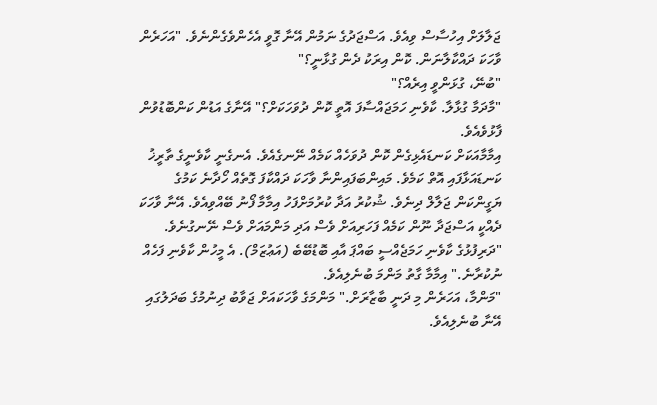ޖަލާލަށް އިހުސާސް ވިއެވެ. އަސްޖަދުގެ ނަމުން އޭނާ ގޮވީ އެހެންވެގެންނެވެ. "އަހަރެން ވާހަކަ ދައްކާލާނަން. ކޮން އިރަކު ދެން ގުޅާނީ؟"
"ބުނޭ، ގުޅަންވީ އިރެއް؟"
"މާދަމާ ގުޅާލާ. ކާވެނި ހަމަޖައްސާފަ އޮތީ ކޮން ދުވަހަކަށް؟" އޭނާގެ އަޑުން ކަންބޮޑުވުން ފާޅުވެއެވެ.
އިމާމާއަކަށް ކަނޑައެޅިގެން ކޮން ދުވަހެއް ކަމެއް ނޭނގެއެވެ. އެނގެނީ ކާވެނީގެ ތާރީޚު ކަނޑައަޅާފައި އޮތް ކަމެވެ. މައިންބަފައިންނާ ވާހަކަ ދައްކާފަ ގޮތެއް ހޯދާނެ ކަމުގެ ޔަގީންކަން ޖަލާލް ދިނެވެ. ޝުކުރު އަދާ ކުރުމަށްފަހު އިމާމާ ފޯނު ބޭއްވިއެވެ. އޭނާ ވާހަކަ ދެއްކީ އަސްޖަދާ ނޫން ކަމެއް ފަހަރިއަށް ވެސް އަދި މަންމައަށް ވެސް ނޭނގުނެވެ.
"ދަރިފުޅުގެ ކާވެނި ހަމަޖެއްސީ ބައްޕަ އާއި ބޮޑުބޭބެ (އަޢުޒަމް). އެ މީހުން ކާވެނި ފަހެއް ނުކުރާނެ." އިމާމާ ގާތު މަންމަ ބުނެލިއެވެ.
"މަންމާ، އަހަރެން މި ދަނީ ބާޒާރަށް." މަންމަގެ ވާހަކައަށް ޖަވާބު ދިނުމުގެ ބަދަލުގައި އޭނާ ބުނެލިއެވެ.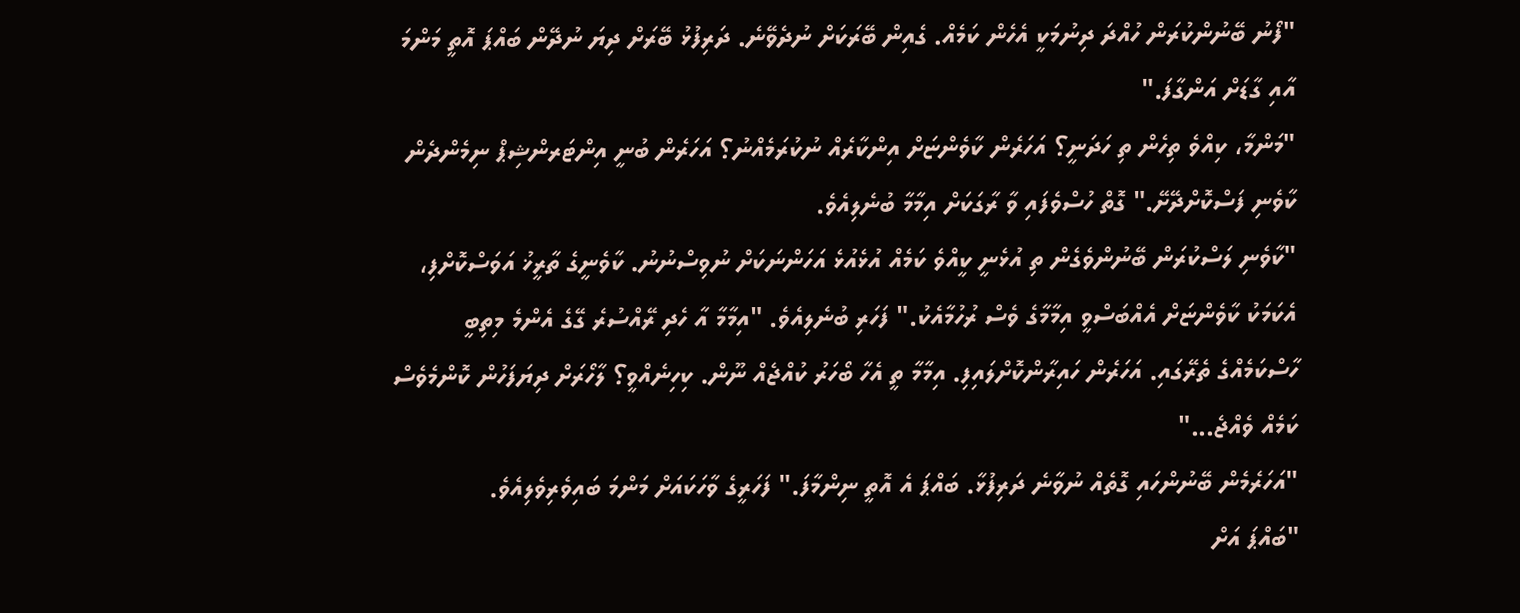"ފޯނު ބޭނުންކުރަން ހުއްދަ ދިނުމަކީ އެހެން ކަމެއް. ގެއިން ބޭރަކަށް ނުދެވޭނެ. ދަރިފުޅު ބޭރަށް ދިޔަ ނުދޭން ބައްޕަ އޮތީ މަންމަ އާއި ގާޑަށް އަންގާފަ."
"މަންމާ، ކިއްވެ ތިހެން ތި ހަދަނީ؟ އަހަރެން ކާވެންޏަށް އިންކާރެއް ނުކުރަމެއްނު؟ އަހަރެން ބުނީ އިންޓަރންޝިޕް ނިމެންދެން ކާވެނި ފަސްކޮށްދޭށޭ." ގޮތް ހުސްވެފައި ވާ ރާގަކަށް އިމާމާ ބުނެލިއެވެ.
"ކާވެނި ލަސްކުރަން ބޭނުންވެގެން ތި އުޅެނީ ކީއްވެ ކަމެއް އުޅެއުޅެ އަހަންނަކަށް ނުވިސްނުނު. ކާވެނީގެ ތާރީޚު އަވަސްކޮށްފި، އެކަމަކު ކާވެންޏަށް އެއްބަސްވީ އިމާމާގެ ވެސް ރުހުމާއެކު." ފަހަރި ބުނެލިއެވެ. "އިމާމާ އާ ހެދި ރޭއްސުރެ ގޭގެ އެންމެ މިތިބީ ހާސްކަމެއްގެ ތެރޭގައި. އަހަރެން ހައިރާންކޮށްލައިފި. އިމާމާ ތީ އެހާ ބޯހަރު ކުއްޖެއް ނޫން. ކިހިނެއްވީ؟ ލާހޯރަށް ދިޔަފަހުން ކޮންމެވެސް ކަމެއް ވެއްޖެ..."
"އަހަރެމެން ބޭނުންހައި ގޮތެއް ނުވާނެ ދަރިފުޅާ. ބައްޕަ އެ އޮތީ ނިންމާފަ." ފަހަރީގެ ވާހަކައަށް މަންމަ ބައިވެރިވެލިއެވެ.
"ބައްޕަ އަށް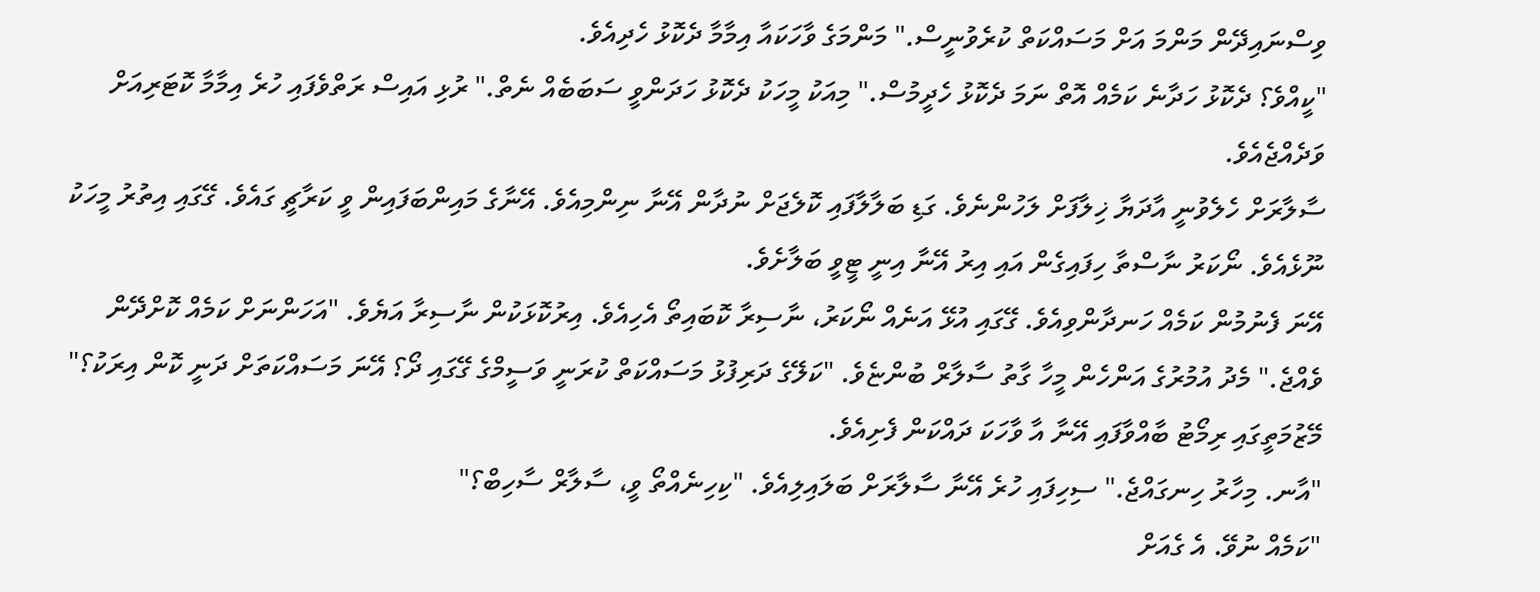ވިސްނައިދޭން މަންމަ އަށް މަސައްކަތް ކުރެވުނީސް." މަންމަގެ ވާހަކައާ އިމާމާ ދެކޮޅު ހެދިއެވެ.
"ކީއްވެ؟ ދެކޮޅު ހަދާނެ ކަމެއް އޮތް ނަމަ ދެކޮޅު ހެދީމުސް." މިއަކު މީހަކު ދެކޮޅު ހަދަންވީ ސަބަބެއް ނެތް." ރުޅި އައިސް ރަތްވެފައި ހުރެ އިމާމާ ކޮޓަރިއަށް ވަދެއްޖެއެވެ.
ސާލާރަށް ހެލެވުނީ އާދަޔާ ޚިލާފަށް ލަހުންނެވެ. ގަޑި ބަލާލާފައި ކޮލެޖަށް ނުދާން އޭނާ ނިންމިއެވެ. އޭނާގެ މައިންބަފައިން ވީ ކަރާޗީ ގައެވެ. ގޭގައި އިތުރު މީހަކު ނޫޅެއެވެ. ނޯކަރު ނާސްތާ ހިފައިގެން އައި އިރު އޭނާ އިނީ ޓީވީ ބަލާށެވެ.
އޭނަ ފެނުމުން ކަމެއް ހަނދާންވިއެވެ. ގޭގައި އުޅޭ އަނެއް ނޯކަރު، ނާސިރާ ކޮބައިތޯ އެހިއެވެ. އިރުކޮޅަކުން ނާސިރާ އަޔެވެ. "އަހަންނަށް ކަމެއް ކޮށްދޭން ވެއްޖެ." މެދު އުމުރުގެ އަންހެން މީހާ ގާތު ސާލާރް ބުންޏެވެ. "ކަލޭގެ ދަރިފުޅު މަސައްކަތް ކުރަނީ ވަސީމްގެ ގޭގައި ދޯ؟ އޭނަ މަސައްކަތަށް ދަނީ ކޮން އިރަކު؟" މޭޒުމަތީގައި ރިމޯޓު ބާއްވާފައި އޭނާ އާ ވާހަކަ ދައްކަން ފެށިއެވެ.
"އާނ. މިހާރު ހިނގައްޖެ." ސިހިފައި ހުރެ އޭނާ ސާލާރަށް ބަލައިލިއެވެ. "ކިހިނެއްތޯ ވީ، ސާލާރް ސާހިބް؟"
"ކަމެއް ނުވޭ. އެ ގެއަށް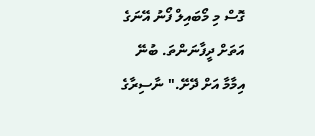ގޮސް މި މޯބައިލް ފޯނު އޭނަގެ އަތަށް ދީފާނަންތަ. ބުނޭ އިމާމާ އަށް ދޭށޭ." ނާސިރާގެ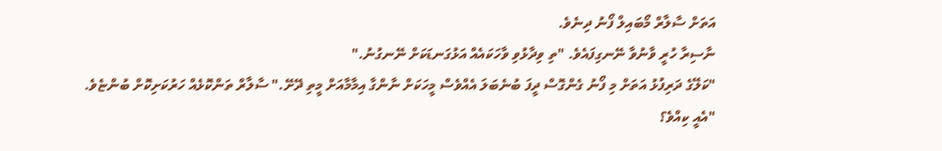އަތަށް ސާލާރް މޯބައިލް ފޯނު ދިނެވެ.
ނާސިރާ ހުރީ ވާނުވާ ނޭނގިފައެވެ. "ތި ވިދާޅުވި ވާހަކައެއް އަޅުގަނޑަކަށް ނޭނގުނު."
"ކަލޭގެ ދަރިފުޅު އަތަށް މި ފޯނު ގެންގޮސް ދީފަ ބުނެބަލަ އެއްވެސް މީހަކަށް ނާންގާ އިމާމާއަށް މީތި ދޭށޭ." ސާލާރް ތަންކޮޅެއް ހަރުކަށިކޮށް ބުންޏެވެ.
"އެއީ ކިއްވެ؟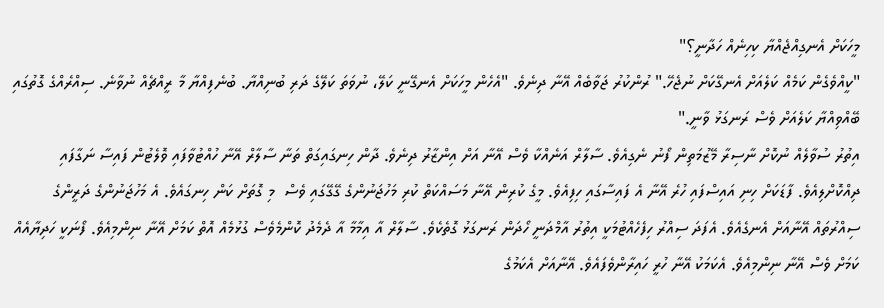މީހަކަށް އެނގިއްޖެއްޔާ ކިހިނެއް ހަދާނީ؟"
"ކީއްވެގެން ކަމެއް ކަލެއަށް އެނގޭކަށް ނުޖެހޭ." ރުންކުރު ޖަވާބެއް އޭނާ ދިނެވެ. "އެހެން މީހަކަށް އެނގޭނީ ކަލޭ، ނުވަތަ ކަލޭގެ ދަރި ބުނިއްޔާ. ބުނެފިއްޔާ މާ ރީއްޗެއް ނުވާނެ. ސިއްރެއްގެ ގޮތުގައި ބޭއްވިއްޔާ ކަލެއަށް ވެސް ރަނގަޅު ވާނީ."
އިތުރު ސުވާލެއް ނުކޮށް ނާސިރާ މޭޒުމަތިން ފޯނު ނެގިއެވެ. ސާލާރް އަނެއްކާ ވެސް އޭނާ އަށް އިންޒާރު ދިނެވެ. ދާން ހިނގައިގަތް ތަނާ ސާލާރް އޭނާ ހުއްޓުވާފައި ވޮލެޓުން ފައިސާ ނަގާފައި ދިއްކޮށްލިއެވެ. ފާޑަކަށް ހިނި އައިސްފައި ހުރެ އޭނާ އެ ފައިސާގައި ހިފިއެވެ. މީގެ ކުރިން އޭނާ މަސައްކަތް ކުރި މަހުޖަނުންގެ ގޭގޭގައި ވެސް  މި ގޮތަށް ކަން ހިނގައެވެ. އެ މަހުޖަނުންގެ ދަރީންގެ ސިއްރުތައް އޭނާއަށް އެނގެއެވެ. އެފަދަ ސިއްރު ހިފެހެއްޓުމަކީ އިތުރު އާމްދަނީ ހޯދަން ރަނގަޅު ގޮތެކެވެ. ސާލާރް އާ އިމާމާ އާ ދެމެދު ކޮންމެވެސް ގުޅުމެއް އޮތް ކަމަށް އޭނާ ނިންމިއެވެ. ފޯނަކީ ހަދިޔާއެއް ކަމަށް ވެސް އޭނާ ނިންމިއެވެ. އެކަމަކު އޭނާ ހުރީ ހައިރާންވެފައެވެ. އޭނާއަށް އެކަމުގެ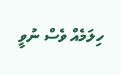ހިލަމެއް ވެސް ނުވީ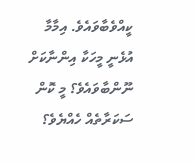ކީއްވެބާވައެވެ. އިމާމާ އުޅެނީ މީހަކާ އިންނާކަށް ނޫންބާވައެވެ؟ މީ ކޮން ސަކަރާތެއް ހެއްޔެވެ؟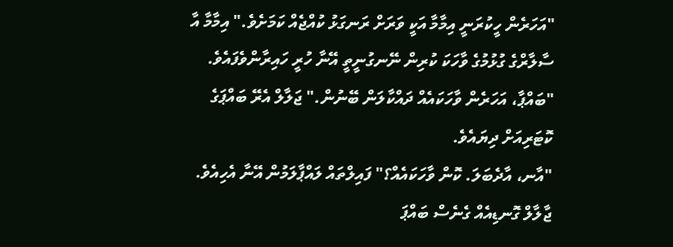"އަހަރެން ހީކުރަނީ އިމާމާ އަކީ ވަރަށް ރަނގަޅު ކުއްޖެއް ކަމަށެވެ." އިމާމާ އާ ސާލާރްގެ ގުޅުމުގެ ވާހަކަ ކުރިން ނޭނގުނީތީ އޭނާ ހުރީ ހައިރާންވެފައެވެ.
"ބައްޕާ، އަހަރެން ވާހަކައެއް ދައްކާލަން ބޭނުން." ޖަލާލް އެރޭ ބައްޕަގެ ކޮޓަރިއަށް ދިޔައެވެ.
"އާނ، އާދެބަލަ. ކޮން ވާހަކައެއް؟" ފައިލްތައް ލައްޕާލަމުން އޭނާ އެހިއެވެ. ޖާލާލް ގޮނޑިއެއް ގެނެސް ބައްޕަ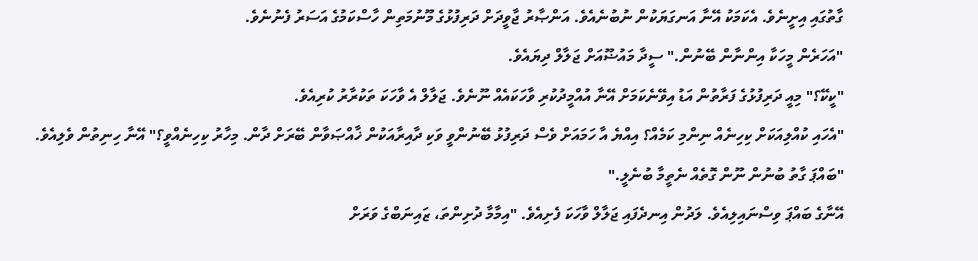ގާތުގައި އިށީނެވެ. އެކަމަކު އޭނާ އަނގަޔަކުން ނުބުނެއެވެ. އަންޞާރު ޖާވީދަށް ދަރިފުޅުގެ މޫނުމަތިން ހާސްކަމުގެ އަސަރު ފެނުނެވެ.
"އަހަރެން މީހަކާ އިންނާން ބޭނުން." ސީދާ މައުޟޫއަށް ޖަލާލް ދިޔައެވެ.
"ކީކޭ؟" މިއީ ދަރިފުޅުގެ ފަރާތުން އަޑު އިވޭނެކަމަށް އޭނާ އުއްމީދުކުރި ވާހަކައެއް ނޫނެވެ. ޖަލާލް އެ ވާހަކަ ތަކުރާރު ކުރިއެވެ.
"އެހައި ކުއްލިއަކަށް ކިހިނެއް ނިންމި ކަމެއް؟ އިއްޔެ އާ ހަމައަށް ވެސް ދަރިފުޅު ބޭނުންވީ ވަކި ދާއިރާއަކުން ޚާއްޞަވާން ބޭރަށް ދާން. މިހާރު ކިހިނެއްވީ؟" އޭނާ ހިނިތުން ވެލިއެވެ.
"ބައްޕަ ގާތު ބުނުން ނޫން ގޮތެއް ނެތީމާ ބުނެލީ."
އޭނާގެ ބައްޕަ ވިސްނައިލިއެވެ. ލަދުން އިނދެފައި ޖަލާލް ވާހަކަ ފެށިއެވެ. "އިމާމާ ދުށިންތަ، ޒައިނަބްގެ ވަރަށް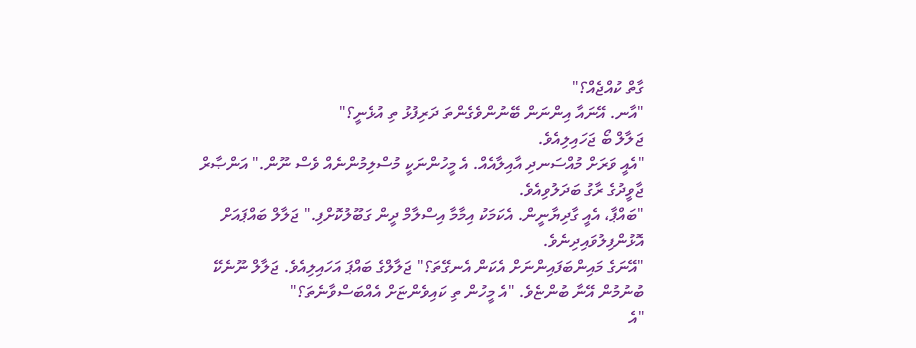ގާތް ކުއްޖެއް؟"
"އާނ. އޭނައާ އިންނަން ބޭނުންވެގެންތަ ދަރިފުޅު ތި އުޅެނީ؟"
ޖަލާލް ބޯ ޖަހައިލިއެވެ.
"އެއީ ވަރަށް މުއްސަނދި އާއިލާއެއް. އެ މީހުންނަކީ މުސްލިމުންނެއް ވެސް ނޫން." އަންޞާރް ޖާވީދުގެ ރާގު ބަދަލުވިއެވެ.
"ބައްޕާ، އެއީ ގާދިޔާނީން. އެކަމަކު އިމާމާ އިސްލާމް ދީން ގަބޫލުކޮށްފި." ޖަލާލް ބައްޕައަށް އޮޅުންފިލުވައިދިނެވެ.
"އޭނަގެ މައިންބަފައިންނަށް އެކަން އެނގޭތަ؟" ޖަލާލްގެ ބައްޕަ އަހައިލިއެވެ. ޖަލާލް ނޫނެކޭ ބުނުމުން އޭނާ ބުންޏެވެ. "އެ މީހުން ތި ކައިވެންޏަށް އެއްބަސްވާނެތަ؟"
"އެ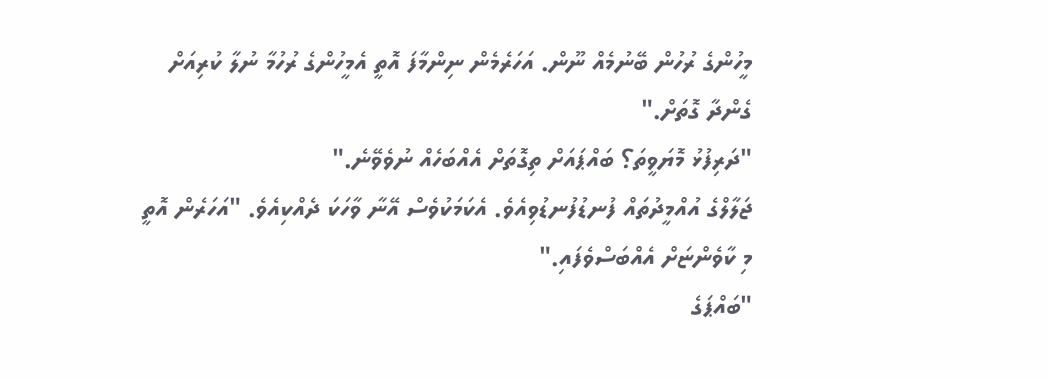މީހުންގެ ރުހުން ބޭނުމެއް ނޫން. އަހަރެމެން ނިންމާފަ އޮތީ އެމީހުންގެ ރުހުމާ ނުލާ ކުރިއަށް ގެންދާ ގޮތަށް."
"ދަރިފުޅު މޮޔަވީތަ؟ ބައްޕައަށް ތިގޮތަށް އެއްބަހެއް ނުވެވޭނެ."
ޖަލާލްގެ އުއްމީދުތައް ފުނޑުފުނޑުވިއެވެ. އެކަމަކުވެސް އޭނާ ވާހަކަ ދެއްކިއެވެ. "އަހަރެން އޮތީ މި ކާވެންޏަށް އެއްބަސްވެފައި."
"ބައްޕަގެ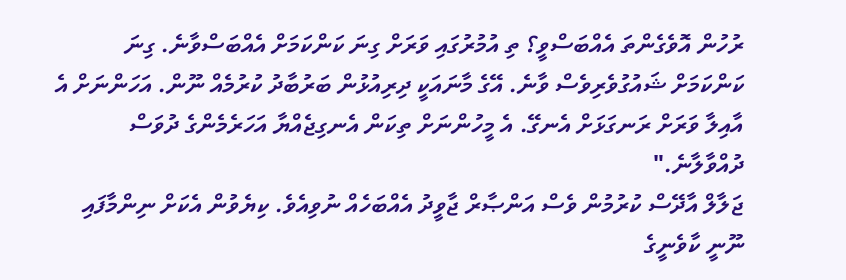ރުހުން އޮވެގެންތަ އެއްބަސްވީ؟ ތި އުމުރުގައި ވަރަށް ގިނަ ކަންކަމަށް އެއްބަސްވާނެ. ގިނަ ކަންކަމަށް ޝައުގުވެރިވެސް ވާނެ. އޭގެ މާނައަކީ ދިރިއުޅުން ބަރުބާދު ކުރުމެއް ނޫން. އަހަންނަށް އެ އާއިލާ ވަރަށް ރަނގަޅަށް އެނގޭ. އެ މީހުންނަށް ތިކަން އެނގިޖެއްޔާ އަހަރެމެންގެ ދުވަސް ދުއްވާލާނެ."
ޖަލާލް އާދޭސް ކުރުމުން ވެސް އަންޞާރް ޖާވީދު އެއްބަހެއް ނުވިއެވެ. ކިޔެވުން އެކަށް ނިންމާފައި ނޫނީ ކާވެނީގެ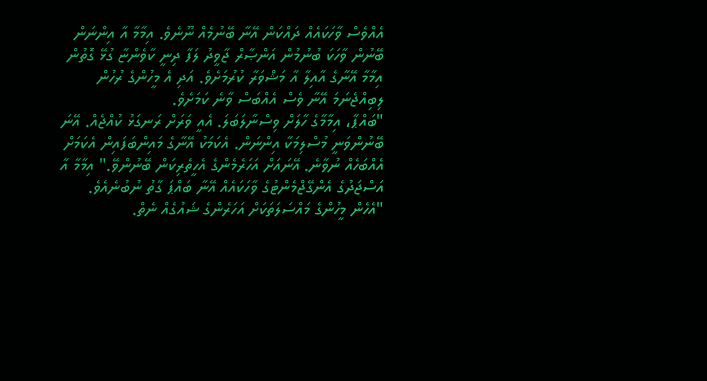އެއްވެސް ވާހަކައެއް ދައްކަން އޭނާ ބޭނުމެއް ނޫނެވެ. އިމާމާ އާ އިންނަން ބޭނުން ވާހަކަ ބުނުމުން އަންޞާރް ޖާވީދު ލަފާ ދިނީ ކާވެންޏާ ގުޅޭ ގޮތުން އިމާމާ އޭނާގެ އާއިލާ އާ މަޝްވަރާ ކުރުމަށެވެ. އަދި އެ މީހުންގެ ރުހުން ލިބިއްޖެނަމަ އޭނާ ވެސް އެއްބަސް ވާނެ ކަމަށެވެ.
"ބައްޕާ، އިމާމާގެ ހާލަށް ވިސްނާލަބަލަ. އެއީ ވަރަށް ރަނގަޅު ކުއްޖެއް. އޭނަ ބޭނުންވަނީ މުސްލިމަކާ އިންނަން. އެކަމަކު އޭނާގެ މައިންބަފައިން އެކަމަށް އެއްބަހެއް ނުވާނެ. އޭނައަށް އަހަރެމެންގެ އެހީތެރިކަން ބޭނުންވޭ." އިމާމާ އާ އަސްޖަދުގެ އެންގޭޖްމެންޓުގެ ވާހަކައެއް އޭނާ ބައްޕަ ގާތު ނުބުނެއެވެ.
"އެހެން މީހުންގެ މައްސަލަތަކަށް އަހަރެންގެ ޝައުގެއް ނެތް.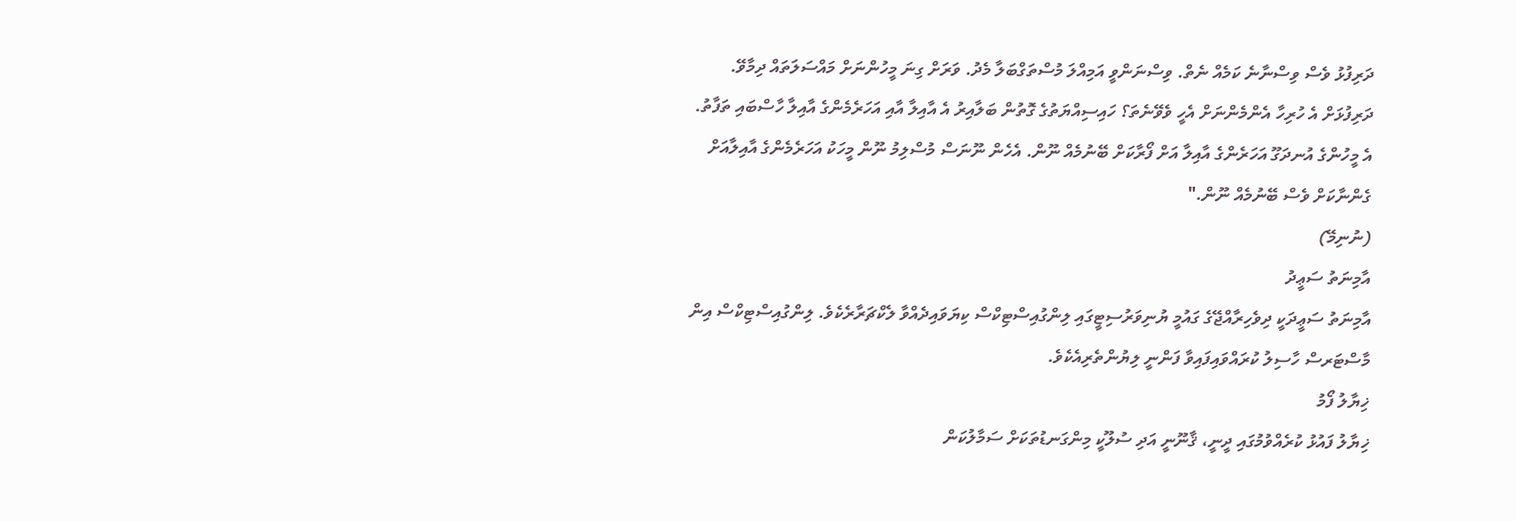ދަރިފުޅު ވެސް ވިސްނާނެ ކަމެއް ނެތް. ވިސްނަންވީ އަމިއްލަ މުސްތަގްބަލާ މެދު. ވަރަށް ގިނަ މީހުންނަށް މައްސަލަތައް ދިމާވޭ. ދަރިފުޅަށް އެ ހުރިހާ އެންމެންނަށް އެހީ ވެވޭނެތަ؟ ހައިސިއްޔަތުގެ ގޮތުން ބަލާއިރު އެ އާއިލާ އާއި އަހަރެމެންގެ އާއިލާ ހާސްބައި ތަފާތު. އެ މީހުންގެ އުނދަގޫ އަހަރެންގެ އާއިލާ އަށް ފޯރާކަށް ބޭނުމެއް ނޫން. އެހެން ނޫނަސް މުސްލިމު ނޫން މީހަކު އަހަރެމެންގެ އާއިލާއަށް ގެންނާކަށް ވެސް ބޭނުމެއް ނޫން."
(ނުނިމޭ)
އާމިނަތު ސަޢީދު
އާމިނަތު ސަޢީދަކީ ދިވެހިރާއްޖޭގެ ގައުމީ ޔުނިވަރުސިޓީގައި ލިންގުއިސްޓިކްސް ކިޔަވައިދެއްވާ ލެކްޗަރާރެކެވެ. ލިންގުއިސްޓިކްސް އިން މާސްޓަރސް ހާސިލު ކުރައްވައިފައިވާ ފަންނީ ލިޔުންތެރިއެކެވެ.
ޚިޔާލު ފޯމު
ޚިޔާލު ފައުޅު ކުރެއްވުމުގައި ދީނީ، ޤާނޫނީ އަދި ސުލޫކީ މިންގަނޑުތަކަށް ސަމާލުކަން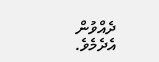ދެއްވުން އެދެމެވެ.